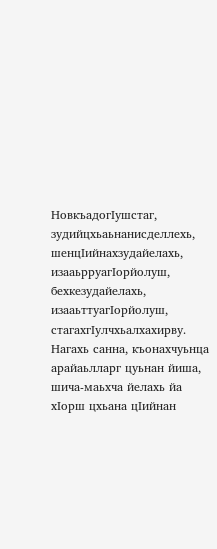НовкъадогIушстаг, зудийцхьаьнанисделлехь, шенцIийнахзудайелахь, изааьрруагIорйолуш, бехкезудайелахь, изааьттуагIорйолуш, стагахгIулчхьалхахирву.
Нагахь санна, къонахчуьнца арайаьлларг цуьнан йиша, шича-маьхча йелахь йа хIорш цхьана цIийнан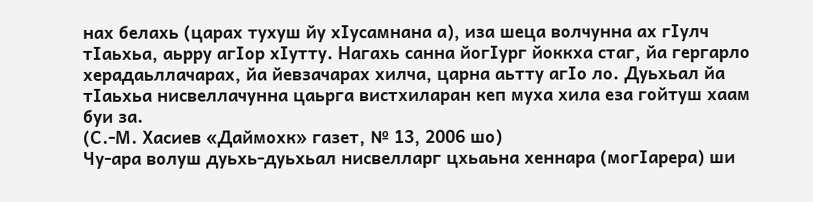нах белахь (царах тухуш йу хIусамнана а), иза шеца волчунна ах гIулч тIаьхьа, аьрру агIор хIутту. Нагахь санна йогIург йоккха стаг, йа гергарло херадаьллачарах, йа йевзачарах хилча, царна аьтту агIо ло. Дуьхьал йа тIаьхьа нисвеллачунна цаьрга вистхиларан кеп муха хила еза гойтуш хаам буи за.
(С.-М. Хасиев «Даймохк» газет, № 13, 2006 шо)
Чу-ара волуш дуьхь-дуьхьал нисвелларг цхьаьна хеннара (могIарера) ши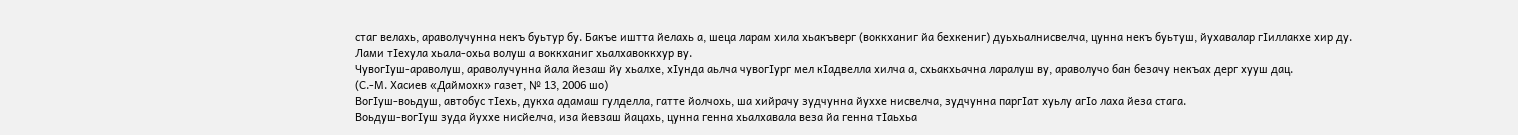стаг велахь, араволучунна некъ буьтур бу. Бакъе иштта йелахь а, шеца ларам хила хьакъверг (воккханиг йа бехкениг) дуьхьалнисвелча, цунна некъ буьтуш, йухавалар гIиллакхе хир ду. Лами тIехула хьала-охьа волуш а воккханиг хьалхавоккхур ву.
ЧувогIуш-араволуш, араволучунна йала йезаш йу хьалхе, хIунда аьлча чувогIург мел кIадвелла хилча а, схьакхьачна ларалуш ву, араволучо бан безачу некъах дерг хууш дац.
(С.-М. Хасиев «Даймохк» газет, № 13, 2006 шо)
ВогIуш-воьдуш, автобус тIехь, дукха адамаш гулделла, гатте йолчохь, ша хийрачу зудчунна йуххе нисвелча, зудчунна паргIат хуьлу агIо лаха йеза стага.
Воьдуш-вогIуш зуда йуххе нисйелча, иза йевзаш йацахь, цунна генна хьалхавала веза йа генна тIаьхьа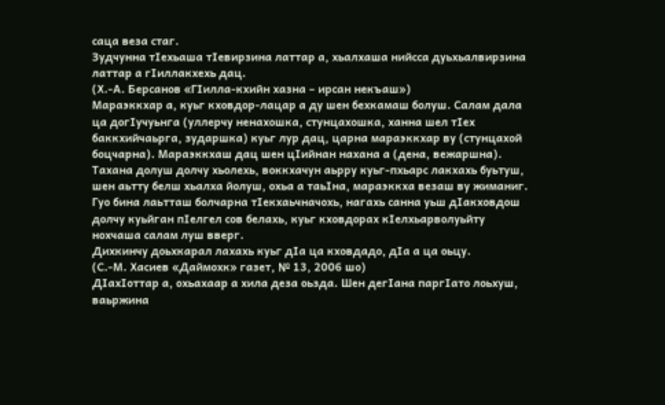саца веза стаг.
Зудчунна тIехьаша тIевирзина латтар а, хьалхаша нийсса дуьхьалвирзина латтар а гIиллакхехь дац.
(Х.-А. Берсанов «ГIилла-кхийн хазна – ирсан некъаш»)
Мараэккхар а, куьг кховдор-лацар а ду шен бехкамаш болуш. Салам дала ца догIучуьнга (уллерчу ненахошка, стунцахошка, ханна шел тIех баккхийчаьрга, зударшка) куьг лур дац, царна мараэккхар ву (стунцахой боцчарна). Мараэккхаш дац шен цIийнан нахана а (дена, вежаршна).
Тахана долуш долчу хьолехь, воккхачун аьрру куьг-пхьарс лакхахь буьтуш, шен аьтту белш хьалха йолуш, охьа а таьIна, мараэккха везаш ву жиманиг.
Гуо бина лаьтташ болчарна тIекхаьчначохь, нагахь санна уьш дIакховдош долчу куьйган пIелгел сов белахь, куьг кховдорах кIелхьарволуьйту нохчаша салам луш вверг.
Дихкинчу доьхкарал лахахь куьг дIа ца кховдадо, дIа а ца оьцу.
(С.-М. Хасиев «Даймохк» газет, № 13, 2006 шо)
ДIахIоттар а, охьахаар а хила деза оьзда. Шен дегIана паргIато лоьхуш, ваьржина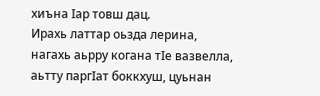хиъна Iар товш дац.
Ирахь латтар оьзда лерина, нагахь аьрру когана тIе вазвелла, аьтту паргIат боккхуш, цуьнан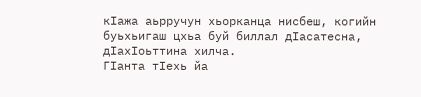кIажа аьрручун хьорканца нисбеш, когийн буьхьигаш цхьа буй биллал дIасатесна, дIахIоьттина хилча.
ГIанта тIехь йа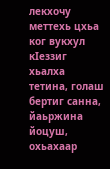лекхочу меттехь цхьа ког вукхул кIеззиг хьалха тетина, голаш бертиг санна, йаьржина йоцуш, охьахаар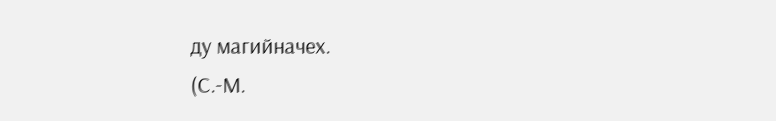ду магийначех.
(С.-М.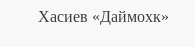Хасиев «Даймохк»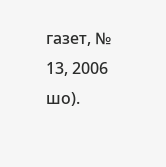газет, № 13, 2006 шо).